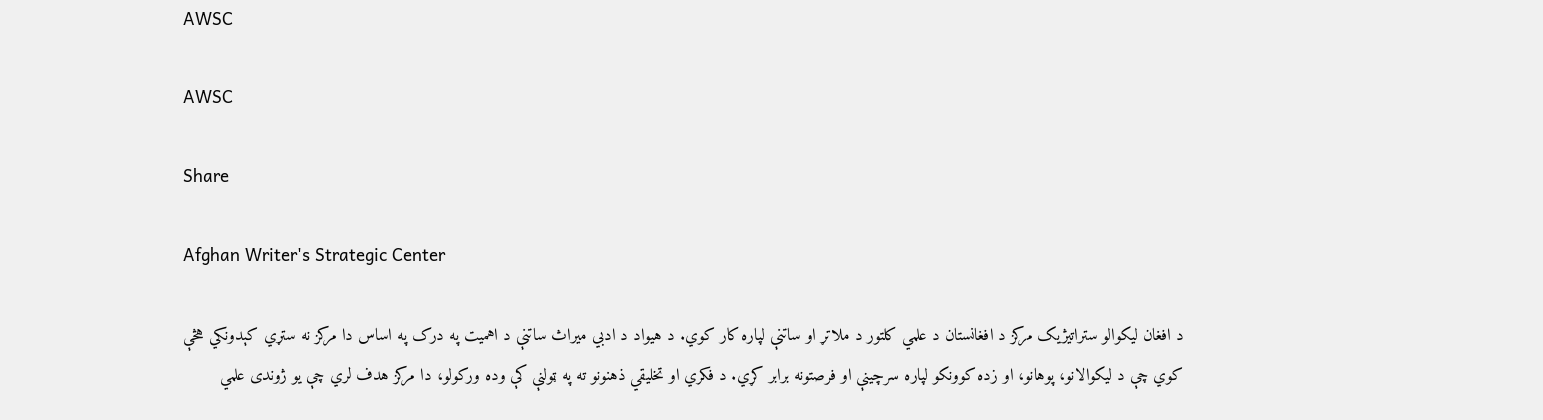AWSC

AWSC

Share

Afghan Writer's Strategic Center

د افغان لیکوالو ستراتیژیک مرکز د افغانستان د علمي کلتور د ملاتړ او ساتنې لپاره کار کوي. د هیواد د ادبي میراث ساتنې د اهمیت په درک په اساس دا مرکز نه ستړي کېدونکي هڅې کوي چې د لیکوالانو، پوهانو، او زده کوونکو لپاره سرچینې او فرصتونه برابر کړي. د فکري او تخلیقي ذهنونو ته په ټولنې کې وده ورکولو، دا مرکز هدف لري چې یو ژوندی علمي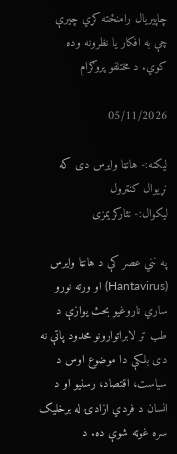چاپیریال رامنځته کړي چیرې چې به افکار یا نظرونه وده کوي. د مختلفو پروګرام

05/11/2026

لیکنه:- هانټا وایرس دی که نړیوال کنټرول
لیکوال:- نثارکریمزی

په نني عصر کې د هانټا وایرس (Hantavirus) او ورته نورو ساري ناروغیو بحث یوازې د طب تر لابراتوارونو محدود پاتې نه دی بلکې دا موضوع اوس د سیاست، اقتصاد، رسنیو او د انسان د فردي ازادۍ له برخلیک سره غوټه شوې ده. د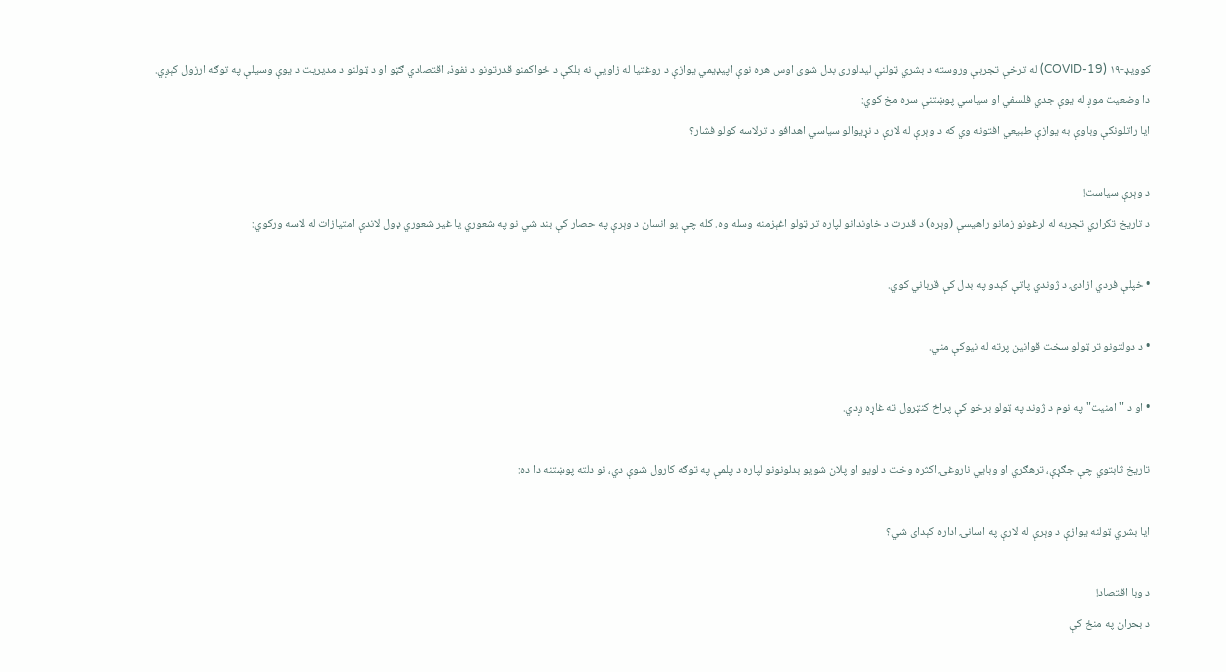کوویډ-۱۹ (COVID-19) له ترخې تجربې وروسته د بشري ټولنې لیدلوری بدل شوی اوس هره نوې اپیډیمي یوازې د روغتیا له زاویې نه بلکې د ځواکمنو قدرتونو د نفوذ، اقتصادي ګټو او د ټولنو د مدیریت د یوې وسیلې په توګه ارزول کېږي.
دا وضعیت موږ له یوې جدي فلسفي او سیاسي پوښتنې سره مخ کوي:
ایا راتلونکې وباوې به یوازې طبیعي افتونه وي که د وېرې له لارې د نړیوالو سیاسي اهدافو د ترلاسه کولو فشار؟

د وېرې سیاست!
د تاریخ تکراري تجربه له لرغونو زمانو راهیسې (وېره) د قدرت د خاوندانو لپاره تر ټولو اغېزمنه وسله وه. کله چې یو انسان د وېرې په حصار کې بند شي نو په شعوري یا غیر شعوري ډول لاندې امتیازات له لاسه ورکوي:

• خپلې فردي ازادۍ د ژوندي پاتې کېدو په بدل کې قرباني کوي.

• د دولتونو تر ټولو سخت قوانین پرته له نیوکې مني.

• او د "امنیت" په نوم د ژوند په ټولو برخو کې پراخ کنټرول ته غاړه ږدي.

تاریخ ثابتوي چې جګړې، ترهګري او وبایي ناروغۍ اکثره وخت د لویو او پلان شویو بدلونونو لپاره د پلمې په توګه کارول شوې دي، نو دلته پوښتنه دا ده:

ایا بشري ټولنه یوازې د وېرې له لارې په اسانۍ اداره کېدای شي؟

د وبا اقتصاد!
د بحران په منځ کې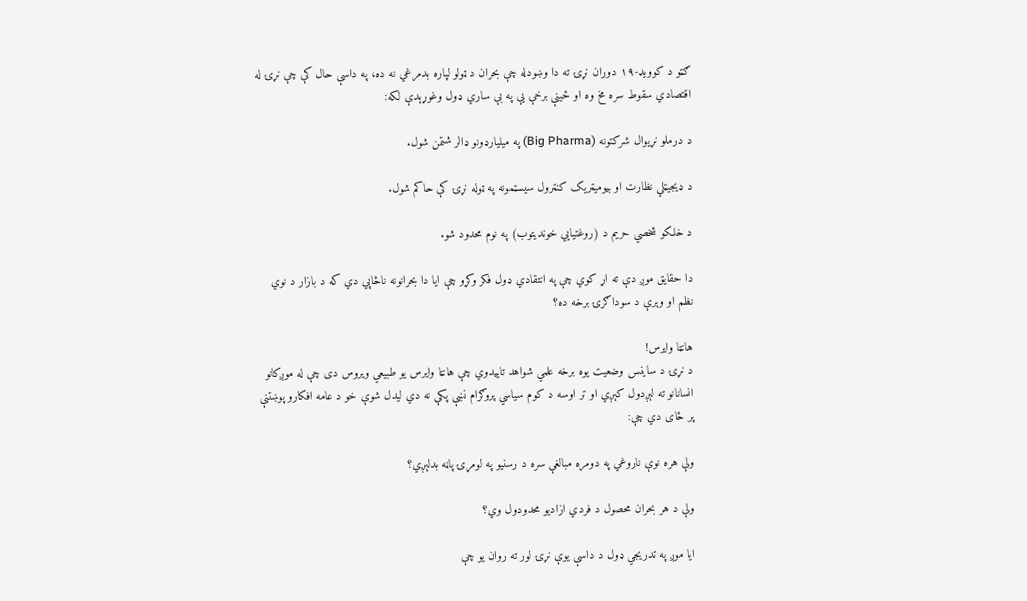ګټو د کوویډ-۱۹ دوران نړۍ ته دا وښودله چې بحران د ټولو لپاره بدمرغي نه ده، په داسې حال کې چې نړۍ له اقتصادي سقوط سره مخ وه او ځینې برخې یې په بې ساري ډول وغوړېدې لکه:

د درملو نړیوال شرکتونه (Big Pharma) په میلیارډونو ډالر شتمن شول.

د ډیجیټلي نظارت او بیومیټریک کنټرول سیسټمونه په ټوله نړۍ کې حاکم شول.

د خلکو شخصي حریم د (روغتیايي خوندیتوب) په نوم محدود شو.

دا حقایق موږ دې ته اړ کوي چې په انتقادي ډول فکر وکړو چې ایا دا بحرانونه ناڅاپي دي که د بازار د نوي نظم او وېرې د سوداګرۍ برخه ده؟

هانټا وایرس!
د نړۍ د ساینس وضعیت یوه برخه علمي شواهد تاییدوي چې هانټا وایرس یو طبیعي ویروس دی چې له موږکانو انسانانو ته لېږدول کېږي او تر اوسه د کوم سیاسي پروګرام نښې پکې نه دي لیدل شوې خو د عامه افکارو پوښتنې پر ځای دي چې:

ولې هره نوې ناروغي په دومره مبالغې سره د رسنیو په لومړۍ پاڼه بدلېږي؟

ولې د هر بحران محصول د فردي ازادیو محدودول وي؟

ایا موږ په تدریجي ډول د داسې یوې نړۍ لور ته روان یو چې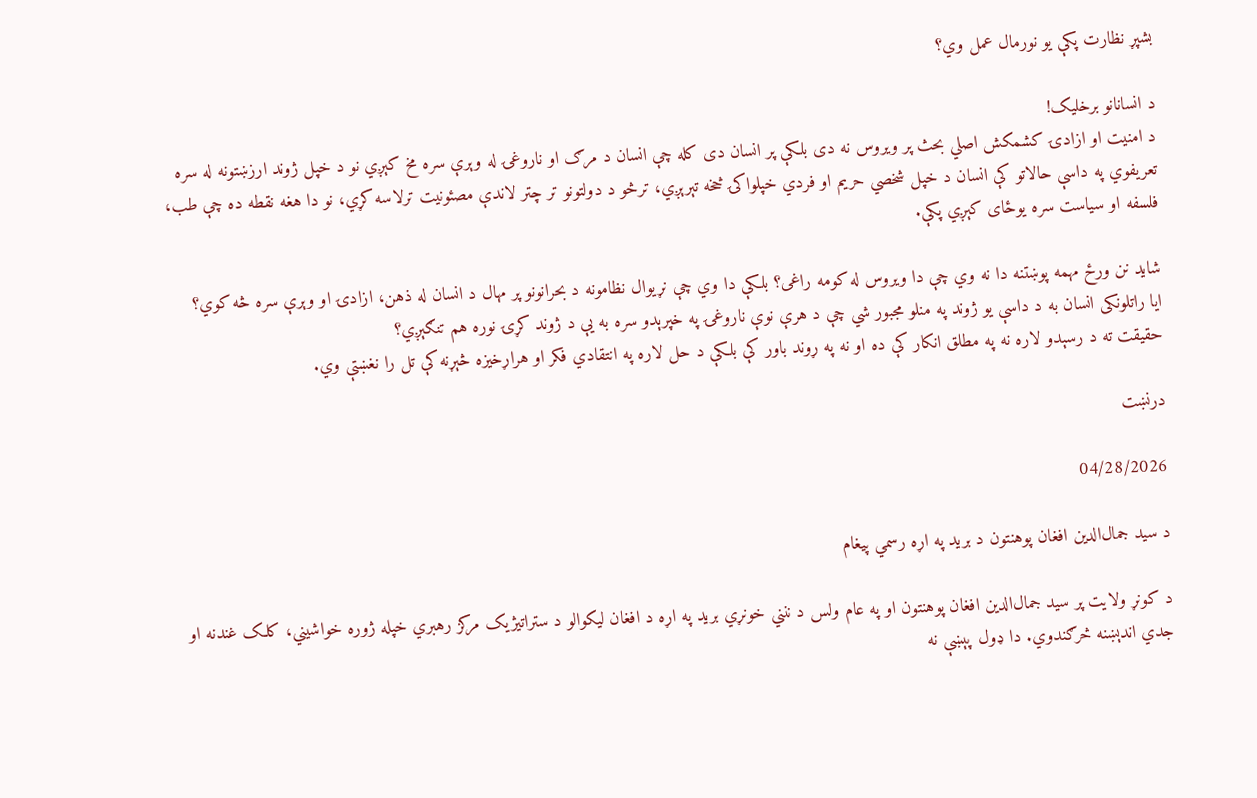بشپړ نظارت پکې یو نورمال عمل وي؟

د انسانانو برخلیک!
د امنیت او ازادۍ کشمکش اصلي بحث پر ویروس نه دی بلکې پر انسان دی کله چې انسان د مرګ او ناروغۍ له وېرې سره مخ کېږي نو د خپل ژوند ارزښتونه له سره تعریفوي په داسې حالاتو کې انسان د خپل شخصي حریم او فردي خپلواکۍ څخه تېرېږي، ترڅو د دولتونو تر چتر لاندې مصئونیت ترلاسه کړي، نو دا هغه نقطه ده چې طب، فلسفه او سیاست سره یوځای کېږي پکې.

شاید نن ورځ مهمه پوښتنه دا نه وي چې دا ویروس له کومه راغی؟ بلکې دا وي چې نړیوال نظامونه د بحرانونو پر مهال د انسان له ذهن، ازادۍ او وېرې سره څه کوي؟
ایا راتلونکی انسان به د داسې یو ژوند په منلو مجبور شي چې د هرې نوې ناروغۍ په خپرېدو سره به یې د ژوند کړۍ نوره هم تنګېږي؟
حقیقت ته د رسېدو لاره نه په مطلق انکار کې ده او نه په ړوند باور کې بلکې د حل لاره په انتقادي فکر او هراړخیزه څېړنه کې تل را نغښتې وي.

درنښت

04/28/2026

د سید جمال‌الدین افغان پوهنتون د برید په اړه رسمي پیغام

د کونړ ولایت پر سید جمال‌الدین افغان پوهنتون او په عام ولس د ننني خونړي برید په اړه د افغان لیکوالو د ستراتیژیک مرکز رهبري خپله ژوره خواشیني، کلک غندنه او جدي اندېښنه څرګندوي. دا ډول پېښې نه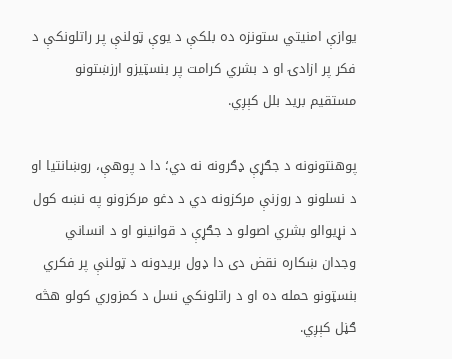یوازې امنیتي ستونزه ده بلکې د یوې ټولنې پر راتلونکې د فکر پر ازادۍ او د بشري کرامت پر بنسټیزو ارزښتونو مستقیم برید بلل کېږي.

پوهنتونونه د جګړې ډګرونه نه دي؛ دا د پوهې، روښانتیا او د نسلونو د روزنې مرکزونه دي د دغو مرکزونو په نښه کول د نړیوالو بشري اصولو د جګړې د قوانینو او د انساني وجدان ښکاره نقض دی دا ډول بریدونه د ټولنې پر فکري بنسټونو حمله ده او د راتلونکي نسل د کمزوري کولو هڅه ګڼل کېږي.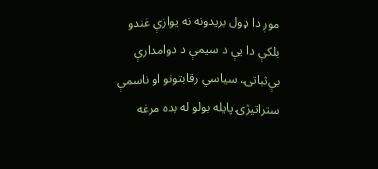موږ دا ډول بریدونه نه یوازې غندو بلکې دا یې د سیمې د دوامدارې بې‌ثباتۍ، سیاسي رقابتونو او ناسمې ستراتیژۍ پایله بولو له بده مرغه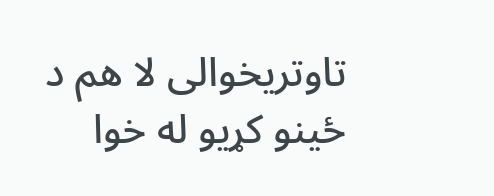تاوتریخوالی لا هم د ځینو کړیو له خوا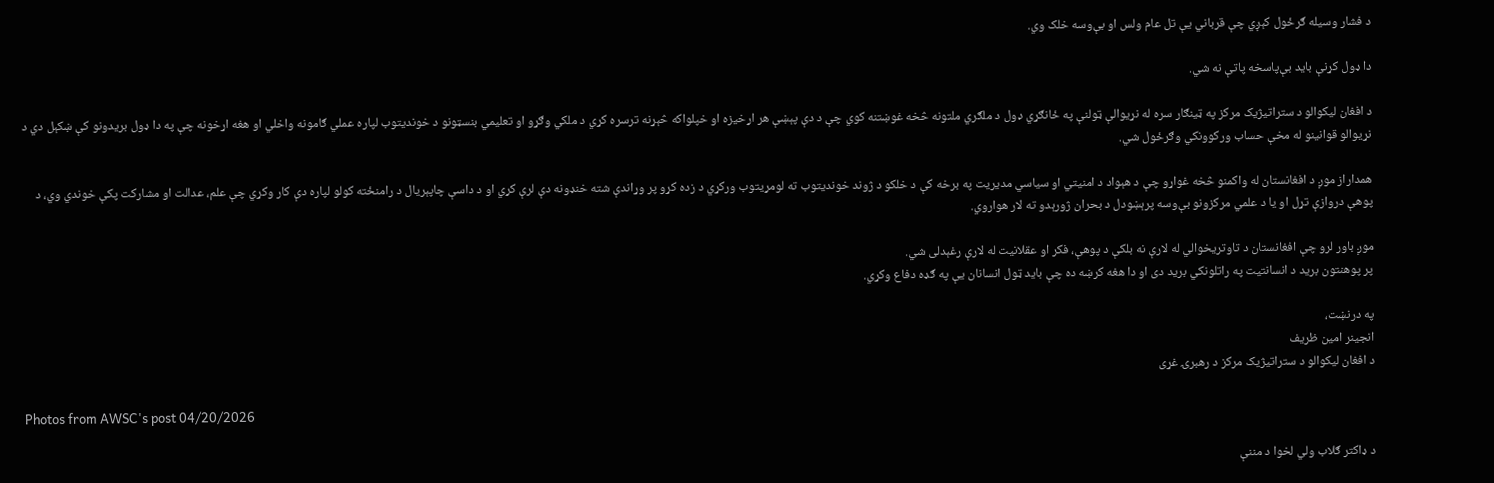د فشار وسیله ګرځول کېږي چې قرباني یې تل عام ولس او بې‌وسه خلک وي.

دا ډول کړنې باید بې‌پاسخه پاتې نه شي.

د افغان لیکوالو د ستراتیژیک مرکز په ټینګار سره له نړیوالې ټولنې په ځانګړي ډول د ملګري ملتونه څخه غوښتنه کوي چې د دې پېښې هر اړخیزه او خپلواکه څېړنه ترسره کړي د ملکي وګړو او تعلیمي بنسټونو د خوندیتوب لپاره عملي ګامونه واخلي او هغه اړخونه چې په دا ډول بریدونو کې ښکېل دي د نړیوالو قوانینو له مخې حساب ورکوونکي وګرځول شي.

همداراز موږ د افغانستان له واکمنو څخه غواړو چې د هېواد د امنیتي او سیاسي مدیریت په برخه کې د خلکو د ژوند خوندیتوب ته لومړیتوب ورکړي د زده کړو پر وړاندې شته خنډونه دې لرې کړي او د داسې چاپېریال د رامنځته کولو لپاره دې کار وکړي چې علم، عدالت او مشارکت پکې خوندي وي، د پوهې دروازې تړل او یا د علمي مرکزونو بې‌وسه پرېښودل د بحران ژورېدو ته لار هواروي.

موږ باور لرو چې افغانستان د تاوتریخوالي له لارې نه بلکې د پوهې، فکر او عقلانیت له لارې رغېدلی شي.
پر پوهنتون برید د انسانتیت په راتلونکي برید دی او دا هغه کرښه ده چې باید ټول انسانان یې په ګډه دفاع وکړي.

په درنښت،
انجینر امین ظریف
د افغان لیکوالو د ستراتیژیک مرکز د رهبرۍ غړی

Photos from AWSC's post 04/20/2026

د ډاکتر ګلاب ولي لخوا د مننې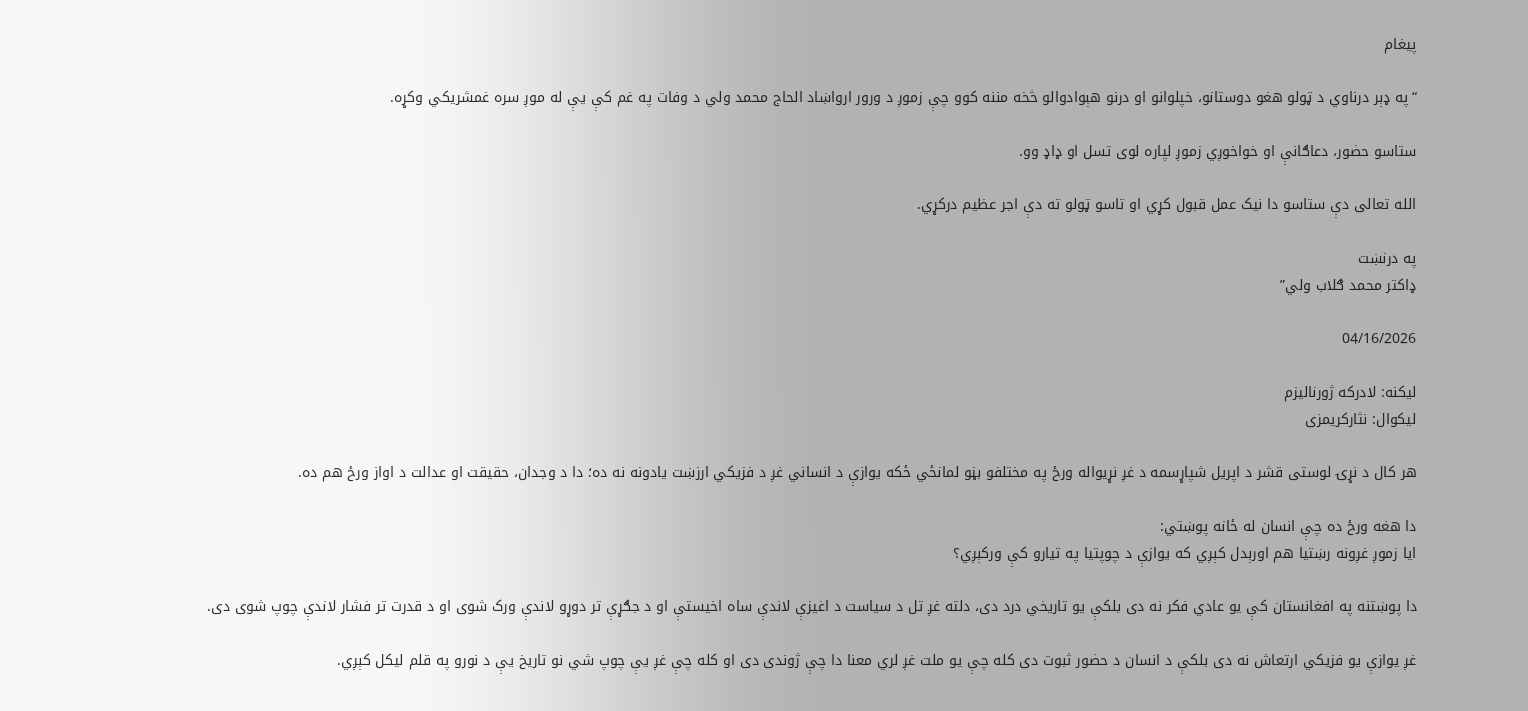پیغام

“په ډېر درناوي د ټولو هغو دوستانو، خپلوانو او درنو هېوادوالو څخه مننه کوو چې زموږ د ورور ارواښاد الحاج محمد ولي د وفات په غم کې یې له موږ سره غمشریکي وکړه.

ستاسو حضور، دعاګانې او خواخوږي زموږ لپاره لوی تسل او ډاډ وو.

الله تعالی دې ستاسو دا نیک عمل قبول کړي او تاسو ټولو ته دې اجر عظیم درکړي.

په درنښت
ډاکتر محمد ګلاب ولي”

04/16/2026

لیکنه: لادرکه ژورنالیزم
لیکوال: نثارکریمزی

هر کال د نړۍ لوستی قشر د اپریل شپاړسمه د غږ نړیواله ورځ په مختلفو بڼو لمانځي ځکه یوازې د انساني غږ د فزیکي ارزښت یادونه نه ده؛ دا د وجدان، حقیقت او عدالت د اواز ورځ هم ده.

دا هغه ورځ ده چې انسان له ځانه پوښتي:
ایا زموږ غږونه رښتیا هم اورېدل کېږي که یوازې د چوپتیا په تیارو کې ورکېږي؟

دا پوښتنه په افغانستان کې یو عادي فکر نه دی بلکې یو تاریخي درد دی، دلته غږ تل د سیاست د اغیزې لاندې ساه اخیستې او د جګړې تر دوړو لاندې ورک شوی او د قدرت تر فشار لاندې چوپ شوی دی.

غږ یوازې یو فزیکي ارتعاش نه دی بلکې د انسان د حضور ثبوت دی کله چې یو ملت غږ لري معنا دا چې ژوندی دی او کله چې غږ یې چوپ شي نو تاریخ یې د نورو په قلم لیکل کېږي.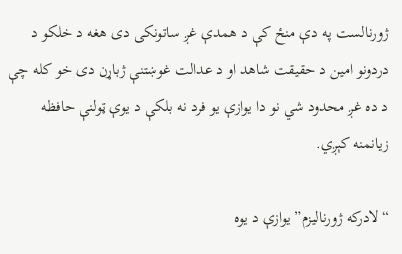ژورنالست په دې منځ کې د همدې غږ ساتونکی دی هغه د خلکو د دردونو امین د حقیقت شاهد او د عدالت غوښتنې ژباړن دی خو کله چې د ده غږ محدود شي نو دا یوازې یو فرد نه بلکې د یوې ټولنې حافظه زیانمنه کېږي.

“لادرکه ژورنالیزم” یوازې د یوه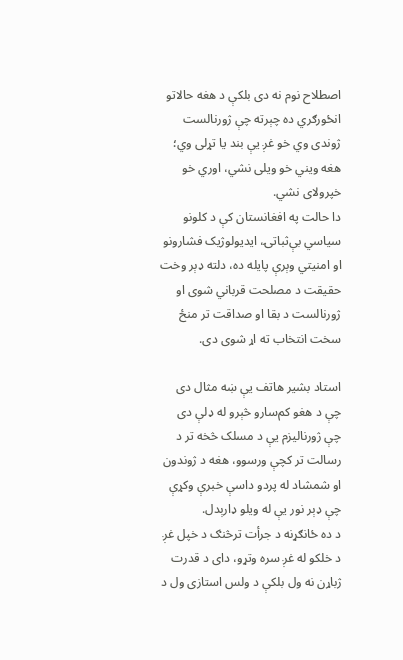اصطلاح نوم نه دی بلکې د هغه حالاتو انځورګري ده چېرته چې ژورنالست ژوندی وي خو غږ یې بند یا تړلی وي؛ هغه ویني خو ویلی نشي، اوري خو خپرولای نشي.
دا حالت په افغانستان کې د کلونو سیاسي بې‌ثباتۍ، ایدیولوژیک فشارونو او امنیتي وېرې پایله ده، دلته ډېر وخت حقیقت د مصلحت قرباني شوی او ژورنالست د بقا او صداقت تر منځ سخت انتخاب ته اړ شوی دی.

استاد بشیر هاتف یې ښه مثال دی چې د هغو کم‌سارو څېرو له ډلې دی چې ژورنالیزم یې د مسلک څخه تر د رسالت تر کچې ورسوو، هغه د ژوندون او شمشاد له پردو داسې خبرې وکړې چې ډېر نور یې له ویلو ډارېدل.
د ده ځانګړنه د جرأت ترڅنګ د خپل غږ د خلکو له غږ سره وتړو، دای د قدرت ژباړن نه ول بلکې د ولس استازی ول د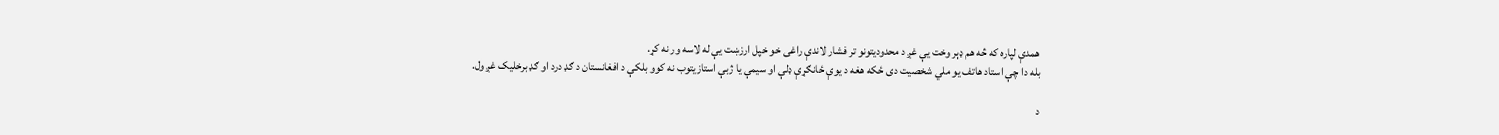همدې لپاره که څه هم ډېر وخت یې غږ د محدودیتونو تر فشار لاندې راغی خو خپل ارزښت یې له لاسه ور نه کړ.
بله دا چې استاد هاتف یو ملي شخصیت دی ځکه هغه د یوې ځانګړې ډلې او سیمې یا ژبې استازیتوب نه کوو بلکې د افغانستان د ګډ درد او ګډ برخلیک غږ ول.

د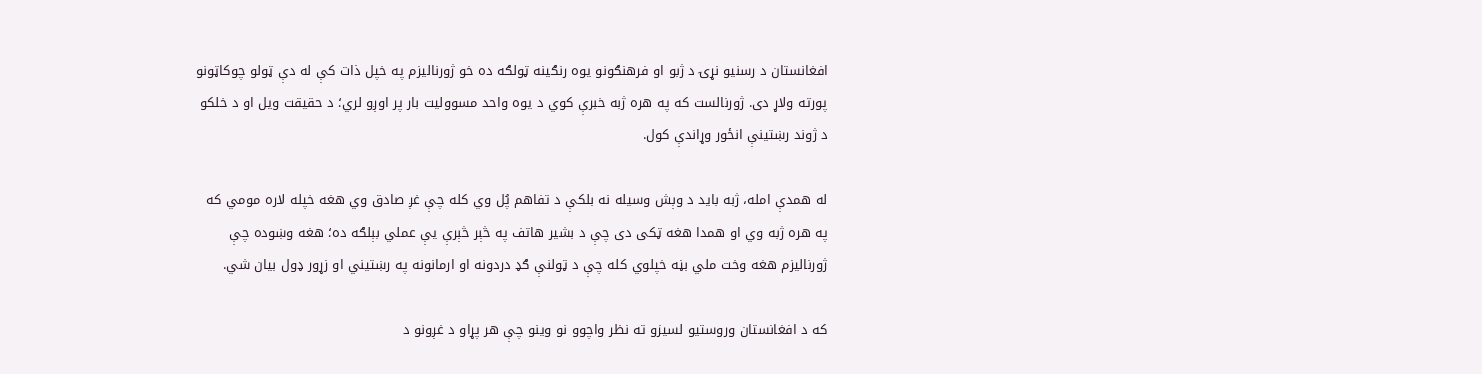افغانستان د رسنیو نړۍ د ژبو او فرهنګونو یوه رنګینه ټولګه ده خو ژورنالیزم په خپل ذات کې له دې ټولو چوکاټونو پورته ولاړ دی. ژورنالست که په هره ژبه خبرې کوي د یوه واحد مسوولیت بار پر اوږو لري؛ د حقیقت ویل او د خلکو د ژوند رښتینې انځور وړاندې کول.

له همدې امله، ژبه باید د وېش وسیله نه بلکې د تفاهم پُل وي کله چې غږ صادق وي هغه خپله لاره مومي که په هره ژبه وي او همدا هغه ټکی دی چې د بشیر هاتف په څېر څېرې یې عملي بېلګه ده؛ هغه وښوده چې ژورنالیزم هغه وخت ملي بڼه خپلوي کله چې د ټولنې ګډ دردونه او ارمانونه په رښتیني او زړور ډول بیان شي.

که د افغانستان وروستیو لسیزو ته نظر واچوو نو وینو چې هر پړاو د غږونو د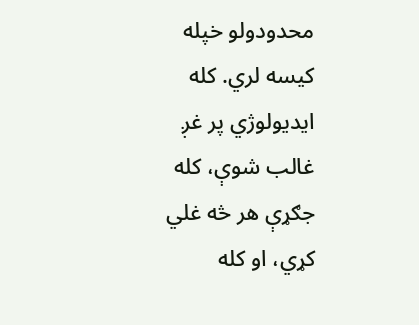محدودولو خپله کیسه لري. کله ایدیولوژي پر غږ غالب شوې، کله جګړې هر څه غلي کړي، او کله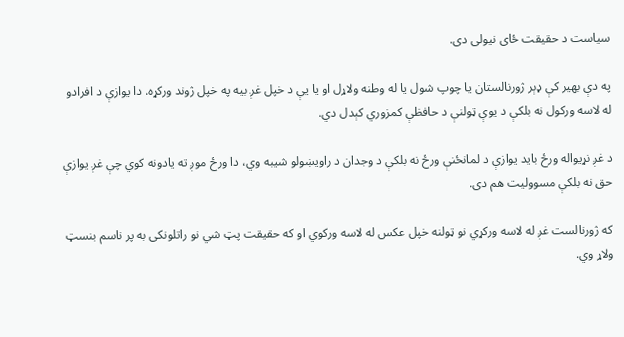سیاست د حقیقت ځای نیولی دی.

په دې بهیر کې ډېر ژورنالستان یا چوپ شول یا له وطنه ولاړل او یا یې د خپل غږ بیه په خپل ژوند ورکړه. دا یوازې د افرادو له لاسه ورکول نه بلکې د یوې ټولنې د حافظې کمزوري کېدل دي.

د غږ نړیواله ورځ باید یوازې د لمانځنې ورځ نه بلکې د وجدان د راویښولو شیبه وي، دا ورځ موږ ته یادونه کوي چې غږ یوازې حق نه بلکې مسوولیت هم دی.

که ژورنالست غږ له لاسه ورکړي نو ټولنه خپل عکس له لاسه ورکوي او که حقیقت پټ شي نو راتلونکی به پر ناسم بنسټ ولاړ وي.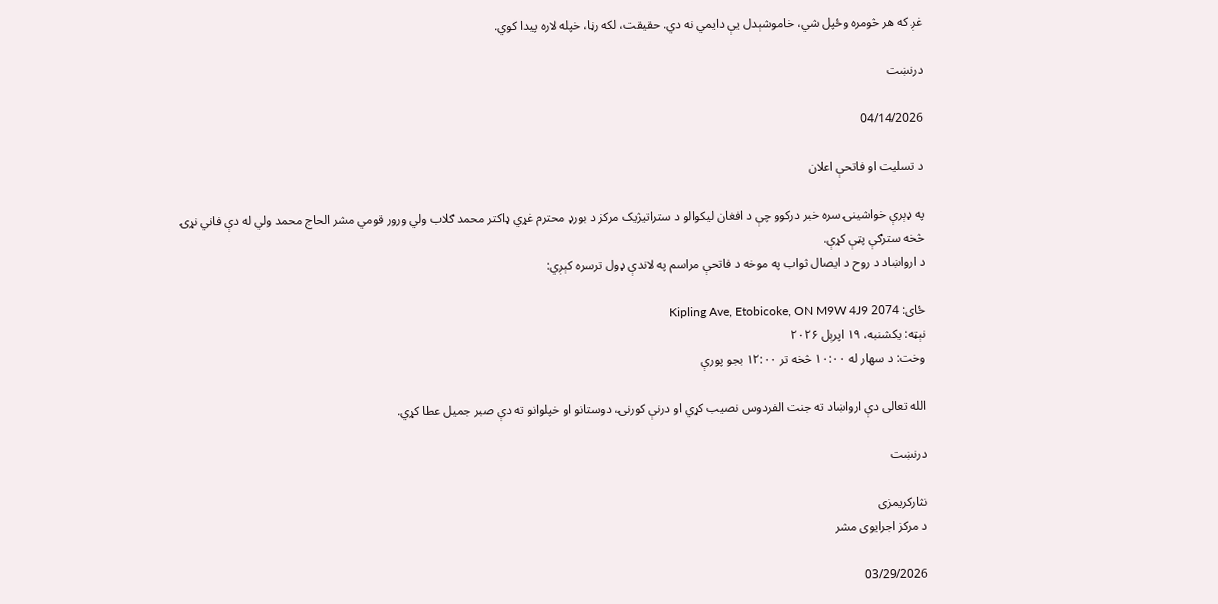غږ که هر څومره وځپل شي، خاموشېدل یې دایمي نه دي. حقیقت، لکه رڼا، خپله لاره پیدا کوي.

درنښت

04/14/2026

د تسلیت او فاتحې اعلان

په ډېرې خواشینۍ سره خبر درکوو چې د افغان لیکوالو د ستراتیژیک مرکز د بورډ محترم غړي ډاکتر محمد ګلاب ولي ورور قومي مشر الحاج محمد ولي له دې فاني نړۍ څخه سترګې پټې کړې.
د ارواښاد د روح د ایصال ثواب په موخه د فاتحې مراسم په لاندې ډول ترسره کېږي:

ځای: 2074 Kipling Ave, Etobicoke, ON M9W 4J9
نېټه: یکشنبه، ۱۹ اپرېل ۲۰۲۶
وخت: د سهار له ۱۰:۰۰ څخه تر ۱۲:۰۰ بجو پورې

الله تعالی دې ارواښاد ته جنت الفردوس نصیب کړي او درنې کورنۍ، دوستانو او خپلوانو ته دې صبر جمیل عطا کړي.

درنښت

نثارکریمزی
د مرکز اجرایوی مشر

03/29/2026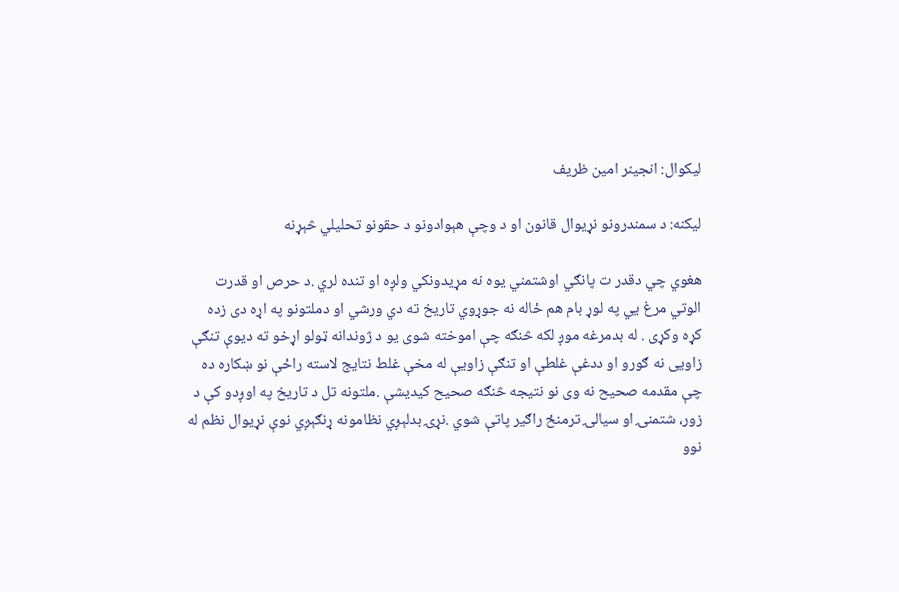لیکوال: انجینر امین ظریف

لیکنه: د سمندرونو نړیوال قانون او د وچې هېوادونو د حقونو تحلیلي څېړنه

هغوي چي دقدر ت پانګي اوشتمني يوه نه مړيدونکي ولږه او تنده لري .د حرص او قدرت الوتي مرغ يي په لوړ بام هم ځاله نه جوړوي تاريخ ته دي ورشي او دملتونو په اړه دی زده کړه وکړی . له بدمرغه موږ لکه څنګه چې اموخته شوی یو د ژوندانه ټولو اړخو ته دیوې تنګې زاویی نه ګورو او ددغې غلطې او تنګې زاویې له مخې غلط نتایج لاسته راځې نو ښکاره ده چې مقدمه صحیح نه وی نو نتیجه څنګه صحیح کیدیشې .ملتونه تل د تاریخ په اوږدو کې د زور، شتمنۍ او سیالۍ ترمنځ راګیر پاتې شوي .نړۍ بدلېږي نظامونه ړنګېږي نوې نړیوال نظم له نوو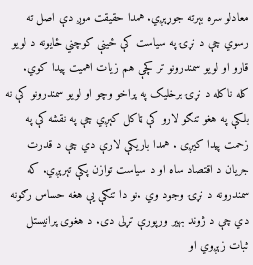معادلو سره بېرته جوړېږي. همدا حقیقت موږ دې اصل ته رسوي چې د نړۍ په سیاست کې ځینې کوچني ځایونه د لویو قارو او لویو سمندرونو تر کچې هم زیات اهمیت پیدا کوي.
کله ناکله د نړۍ برخلیک په پراخو وچو او لویو سمندرونو کې نه بلکې په هغو تنګو لارو کې ټاکل کېږي چې په نقشه کې په زحمت پیدا کیږی . همدا باریکې لارې دي چې د قدرت جریان د اقتصاد ساه او د سیاست توازن پکې تېرېږي. که سمندرونه د نړۍ وجود وي .نو دا تنګې یې هغه حساس رګونه دي چې د ژوند بهیر ورپورې تړلی دی. د هغوی پرانیستل ثبات زېږوي او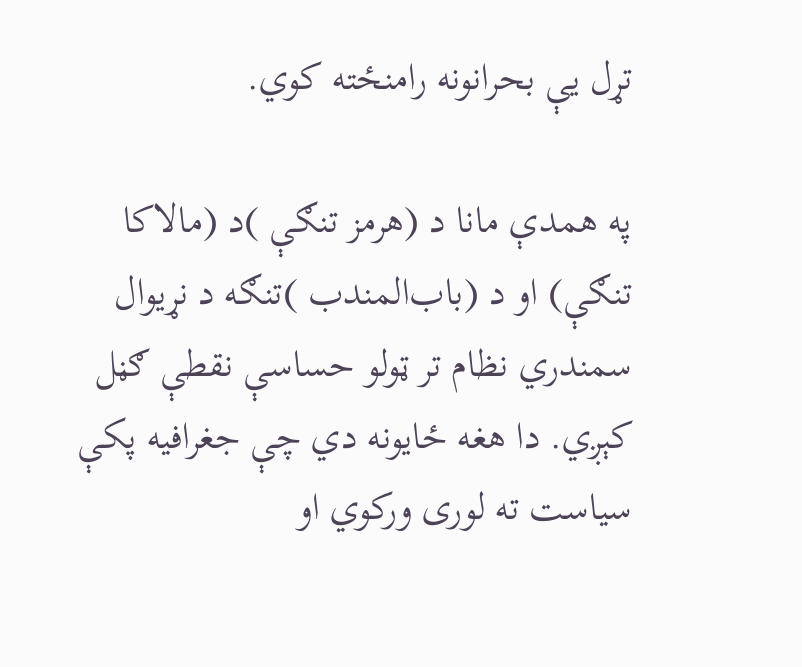تړل یې بحرانونه رامنځته کوي.

په همدې مانا د (هرمز تنګې )د (مالاکا تنګې) او د (باب‌المندب )تنګه د نړیوال سمندري نظام تر ټولو حساسې نقطې ګڼل کېږي. دا هغه ځایونه دي چې جغرافیه پکې سیاست ته لوری ورکوي او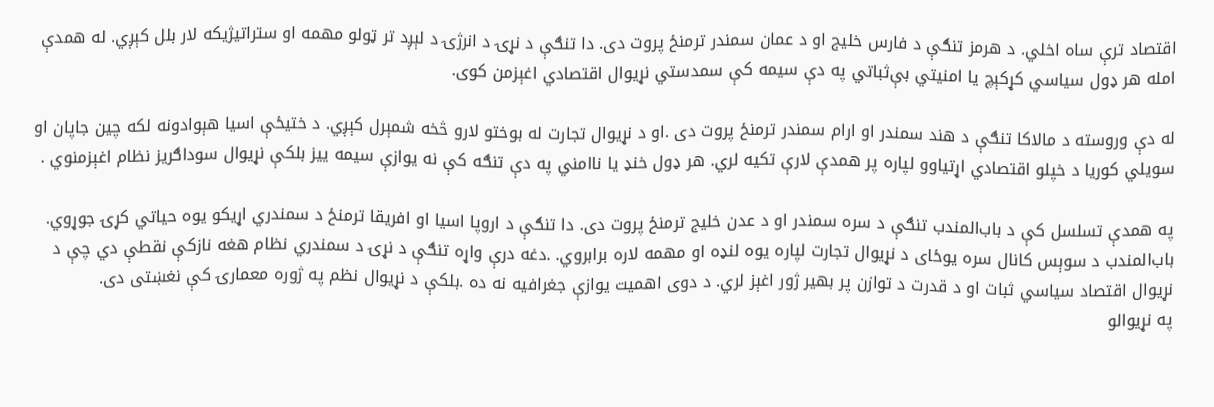اقتصاد ترې ساه اخلي. د هرمز تنګې د فارس خلیج او د عمان سمندر ترمنځ پروت دی. دا تنګې د نړۍ د انرژۍ د لېږد تر ټولو مهمه او ستراتیژیکه لار بلل کېږي. له همدې امله هر ډول سیاسي کړکېچ یا امنیتي بې‌ثباتي په دې سیمه کې سمدستي نړیوال اقتصادي اغېزمن کوی.

له دې وروسته د مالاکا تنګې د هند سمندر او ارام سمندر ترمنځ پروت دی .او د نړیوال تجارت له بوختو لارو څخه شمېرل کېږي. د ختیځې اسیا هېوادونه لکه چین جاپان او سویلي کوریا د خپلو اقتصادي اړتیاوو لپاره پر همدې لارې تکیه لري. هر ډول خنډ یا ناامني په دې تنګه کې نه یوازې سیمه ییز بلکې نړیوال سوداګریز نظام اغېزمنوي .

په همدې تسلسل کې د باب‌المندب تنګې د سره سمندر او د عدن خلیج ترمنځ پروت دی. دا تنګې د اروپا اسیا او افریقا ترمنځ د سمندري اړیکو یوه حیاتي کړۍ جوړوي. باب‌المندب د سوېس کانال سره یوځای د نړیوال تجارت لپاره یوه لنډه او مهمه لاره برابروي. .دغه درې واړه تنګې د نړۍ د سمندري نظام هغه نازکې نقطې دي چې د نړیوال اقتصاد سیاسي ثبات او د قدرت د توازن پر بهیر ژور اغېز لري. د دوی اهمیت یوازې جغرافیه نه ده .بلکې د نړیوال نظم په ژوره معمارۍ کې نغښتی دی.
په نړیوالو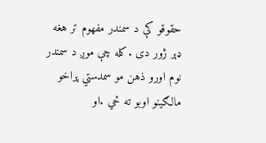حقوقو کې د سمندر مفهوم تر هغه ډېر ژور دی .کله چې موږ د سمندر نوم اورو ذهن مو سمدستي پراخو مالګینو اوبو ته ځي .او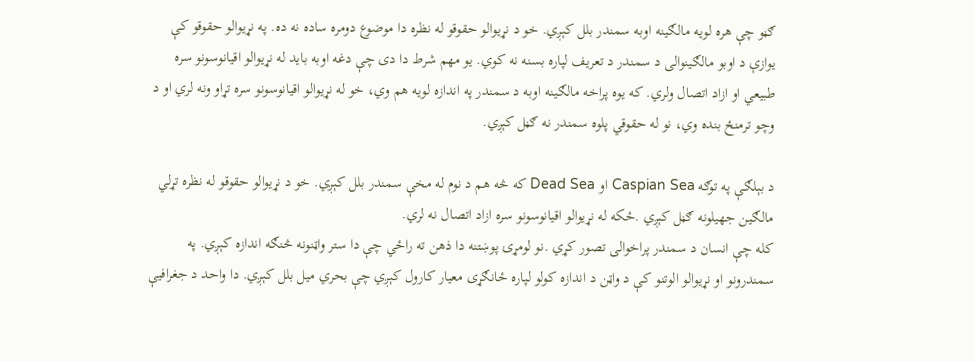ګڼو چې هره لویه مالګینه اوبه سمندر بلل کېږي. خو د نړیوالو حقوقو له نظره دا موضوع دومره ساده نه ده. په نړیوالو حقوقو کې یوازې د اوبو مالګینوالی د سمندر د تعریف لپاره بسنه نه کوي. یو مهم شرط دا دی چې دغه اوبه باید له نړیوالو اقیانوسونو سره طبیعي او ازاد اتصال ولري. که یوه پراخه مالګینه اوبه د سمندر په اندازه لویه هم وي، خو له نړیوالو اقیانوسونو سره تړاو ونه لري او د وچو ترمنځ بنده وي، نو له حقوقي پلوه سمندر نه ګڼل کېږي.

د بېلګې په توګه Caspian Sea او Dead Sea که څه هم د نوم له مخې سمندر بلل کېږي. خو د نړیوالو حقوقو له نظره تړلي مالګین جهیلونه ګڼل کېږي .ځکه له نړیوالو اقیانوسونو سره ازاد اتصال نه لري.
کله چې انسان د سمندر پراخوالی تصور کړي .نو لومړۍ پوښتنه دا ذهن ته راځي چې دا ستر واټنونه څنګه اندازه کېږي. په سمندرونو او نړیوالو الوتنو کې د واټن د اندازه کولو لپاره ځانګړی معیار کارول کېږي چې بحري میل بلل کېږي. دا واحد د جغرافیې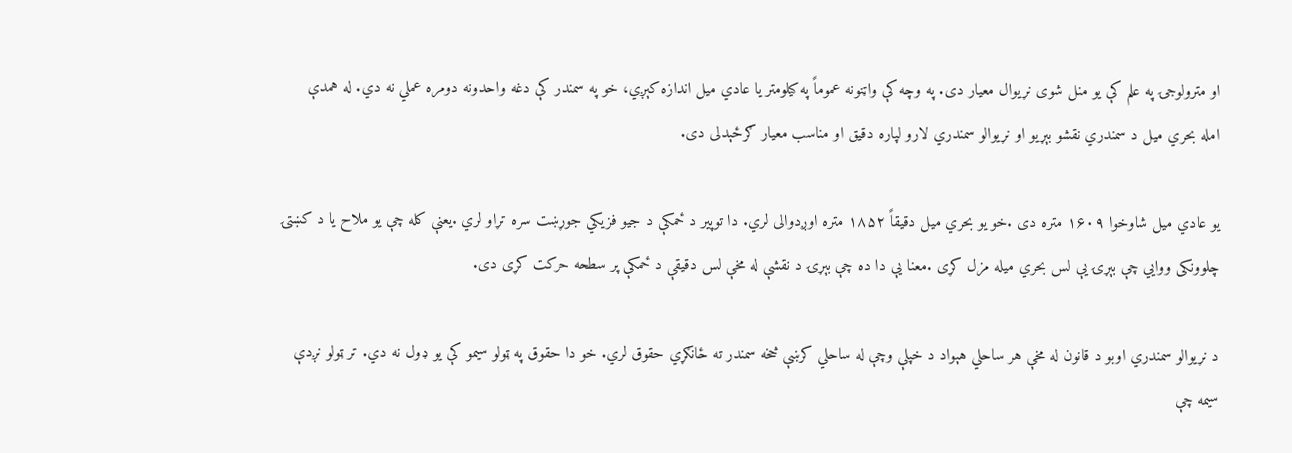او مترولوجۍ په علم کې یو منل شوی نړیوال معیار دی. په وچه کې واټنونه عموماً په کیلومتر یا عادي میل اندازه کېږي، خو په سمندر کې دغه واحدونه دومره عملي نه دي. له همدې امله بحري میل د سمندري نقشو بېړیو او نړیوالو سمندري لارو لپاره دقیق او مناسب معیار ګرځېدلی دی.

یو عادي میل شاوخوا ۱۶۰۹ متره دی .خو یو بحري میل دقیقاً ۱۸۵۲ متره اوږدوالی لري. دا توپیر د ځمکې د جیو فزیکي جوړښت سره تړاو لري .یعنې کله چې یو ملاح یا د کښتۍ چلوونکی ووایي چې بېړۍ یې لس بحري میله مزل کړی .معنا یې دا ده چې بېړۍ د نقشې له مخې لس دقیقې د ځمکې پر سطحه حرکت کړی دی.

د نړیوالو سمندري اوبو د قانون له مخې هر ساحلي هېواد د خپلې وچې له ساحلي کرښې څخه سمندر ته ځانګړي حقوق لري. خو دا حقوق په ټولو سیمو کې یو ډول نه دي. تر ټولو نږدې سیمه چې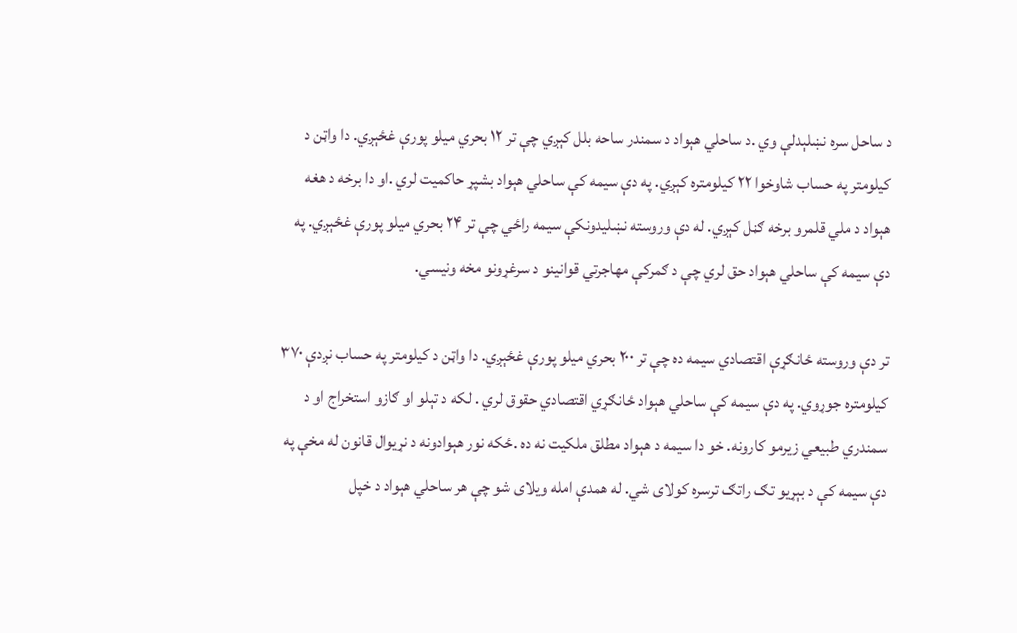د ساحل سره نښلېدلې وي .د ساحلي هېواد د سمندر ساحه بلل کېږي چې تر ۱۲ بحري میلو پورې غځېږي. دا واټن د کیلومتر په حساب شاوخوا ۲۲ کیلومتره کېږي. په دې سیمه کې ساحلي هېواد بشپړ حاکمیت لري .او دا برخه د هغه هېواد د ملي قلمرو برخه ګڼل کېږي. له دې وروسته نښلیدونکې سیمه راځي چې تر ۲۴ بحري میلو پورې غځېږي. په دې سیمه کې ساحلي هېواد حق لري چې د ګمرکې مهاجرتي قوانینو د سرغړونو مخه ونیسي.

تر دې وروسته ځانګړې اقتصادي سیمه ده چې تر ۲۰۰ بحري میلو پورې غځېږي. دا واټن د کیلومتر په حساب نږدې ۳۷۰ کیلومتره جوړوي. په دې سیمه کې ساحلي هېواد ځانګړي اقتصادي حقوق لري . لکه د تېلو او ګازو استخراج او د سمندري طبیعي زیرمو کارونه. خو دا سیمه د هېواد مطلق ملکیت نه ده .ځکه نور هېوادونه د نړیوال قانون له مخې په دې سیمه کې د بېړیو تګ راتګ ترسره کولای شي. له همدې امله ویلای شو چې هر ساحلي هېواد د خپل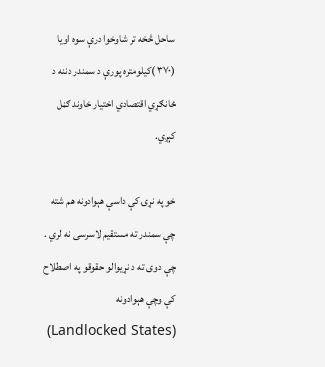ساحل څخه تر شاوخوا درې سوه اویا (۳۷۰ )کیلومتره پورې د سمندر دننه د ځانګړي اقتصادي اختیار خاوند ګڼل کېږي.

خو په نړۍ کې داسې هېوادونه هم شته چې سمندر ته مستقیم لاسرسی نه لري . چې دوی ته د نړیوالو حقوقو په اصطلاح کې وچې هېوادونه (Landlocked States)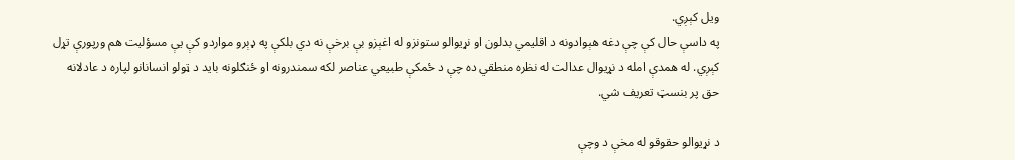ویل کېږي.
په داسې حال کې چې دغه هېوادونه د اقلیمي بدلون او نړیوالو ستونزو له اغېزو بې برخې نه دي بلکې په ډېرو مواردو کې یې مسؤلیت هم ورپورې تړل کېږي. له همدې امله د نړیوال عدالت له نظره منطقي ده چې د ځمکې طبیعي عناصر لکه سمندرونه او ځنګلونه باید د ټولو انسانانو لپاره د عادلانه حق پر بنسټ تعریف شي.

د نړیوالو حقوقو له مخې د وچې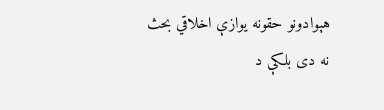هېوادونو حقونه یوازې اخلاقي بحث نه دی بلکې د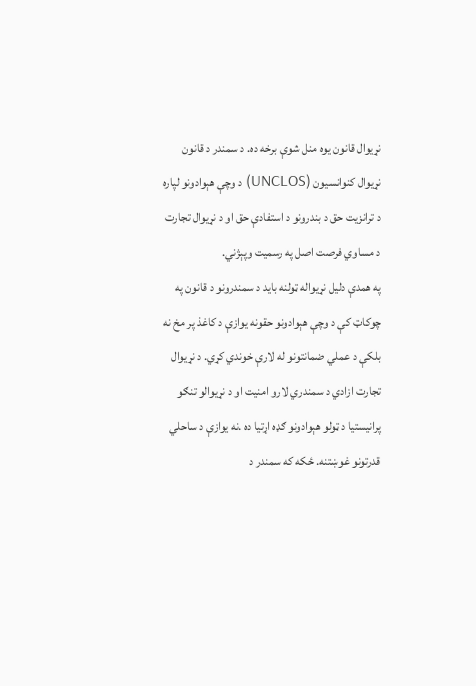نړیوال قانون یوه منل شوې برخه ده. د سمندر د قانون نړیوال کنوانسیون (UNCLOS) د وچې هېوادونو لپاره د ترانزیت حق د بندرونو د استفادې حق او د نړیوال تجارت د مساوي فرصت اصل په رسمیت وپېژني.
په همدې دلیل نړیواله ټولنه باید د سمندرونو د قانون په چوکاټ کې د وچې هېوادونو حقونه یوازې د کاغذ پر مخ نه بلکې د عملي ضمانتونو له لارې خوندي کړي. د نړیوال تجارت ازادي د سمندري لارو امنیت او د نړیوالو تنګو پرانیستیا د ټولو هېوادونو ګډه اړتیا ده .نه یوازې د ساحلي قدرتونو غوښتنه. ځکه که سمندر د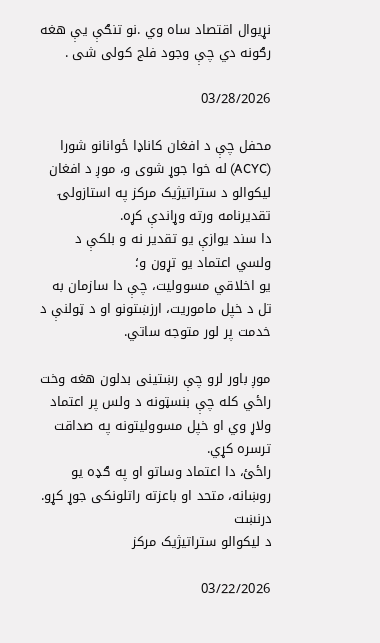نړیوال اقتصاد ساه وي .نو تنګې یې هغه رګونه دي چې وجود فلج کولی شی .

03/28/2026

محفل چې د افغان کاناډا ځوانانو شورا (ACYC) له خوا جوړ شوی و، موږ د افغان لیکوالو د ستراتیژیک مرکز په استازولۍ تقدیرنامه ورته وړاندې کړه.
دا سند یوازې یو تقدیر نه و بلکې د ولسي اعتماد یو تړون و؛
یو اخلاقي مسوولیت، چې دا سازمان به تل د خپل ماموریت، ارزښتونو او د ټولنې د خدمت پر لور متوجه ساتي.

موږ باور لرو چې رښتینی بدلون هغه وخت راځي کله چې بنسټونه د ولس پر اعتماد ولاړ وي او خپل مسوولیتونه په صداقت ترسره کړي.
راځئ، دا اعتماد وساتو او په ګډه یو روښانه، متحد او باعزته راتلونکی جوړ کړو.
درنښت
د لیکوالو ستراتیژیک مرکز

03/22/2026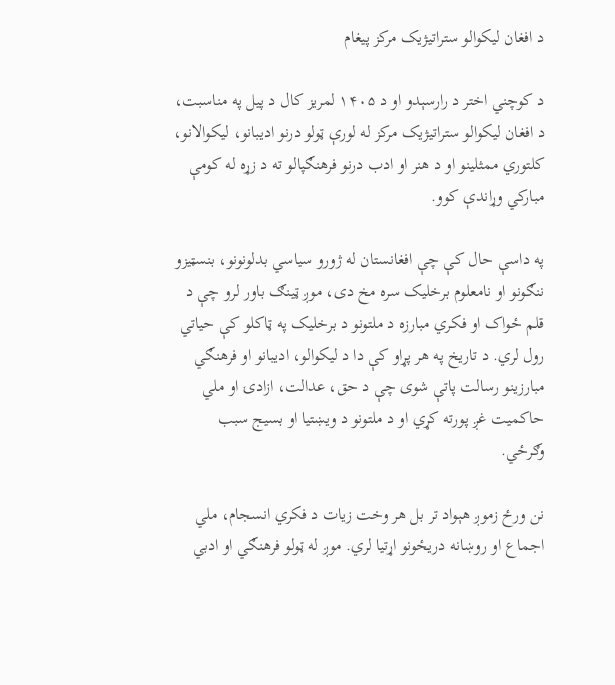د افغان لیکوالو ستراتیژیک مرکز پیغام

د کوچني اختر د رارسېدو او د ۱۴۰۵ لمریز کال د پیل په مناسبت، د افغان لیکوالو ستراتیژیک مرکز له لورې ټولو درنو ادیبانو، لیکوالانو، کلتوري ممثلینو او د هنر او ادب درنو فرهنګپالو ته د زړه له کومې مبارکي وړاندې کوو.

په داسې حال کې چې افغانستان له ژورو سیاسي بدلونونو، بنسټیزو ننګونو او نامعلوم برخلیک سره مخ دی، موږ ټینګ باور لرو چې د قلم ځواک او فکري مبارزه د ملتونو د برخلیک په ټاکلو کې حیاتي رول لري. د تاریخ په هر پړاو کې دا د لیکوالو، ادیبانو او فرهنګي مبارزینو رسالت پاتې شوی چې د حق، عدالت، ازادۍ او ملي حاکمیت غږ پورته کړي او د ملتونو د ویښتیا او بسیج سبب وګرځي.

نن ورځ زموږ هېواد تر بل هر وخت زیات د فکري انسجام، ملي اجماع او روښانه دریځونو اړتیا لري. موږ له ټولو فرهنګي او ادبي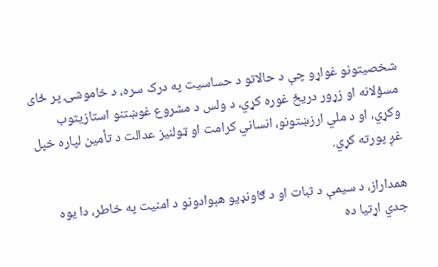شخصیتونو غواړو چې د حالاتو د حساسیت په درک سره، د خاموشۍ پر ځای مسؤلانه او زړور دریځ غوره کړي، د ولس د مشروع غوښتنو استازیتوب وکړي، او د ملي ارزښتونو، انساني کرامت او ټولنیز عدالت د تأمین لپاره خپل غږ پورته کړي.

همداراز، د سیمې د ثبات او د ګاونډیو هېوادونو د امنیت په خاطر، دا یوه جدي اړتیا ده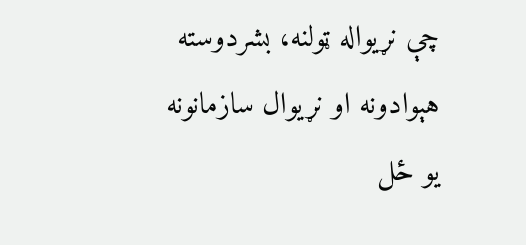چې نړیواله ټولنه، بشردوسته هېوادونه او نړیوال سازمانونه یو ځل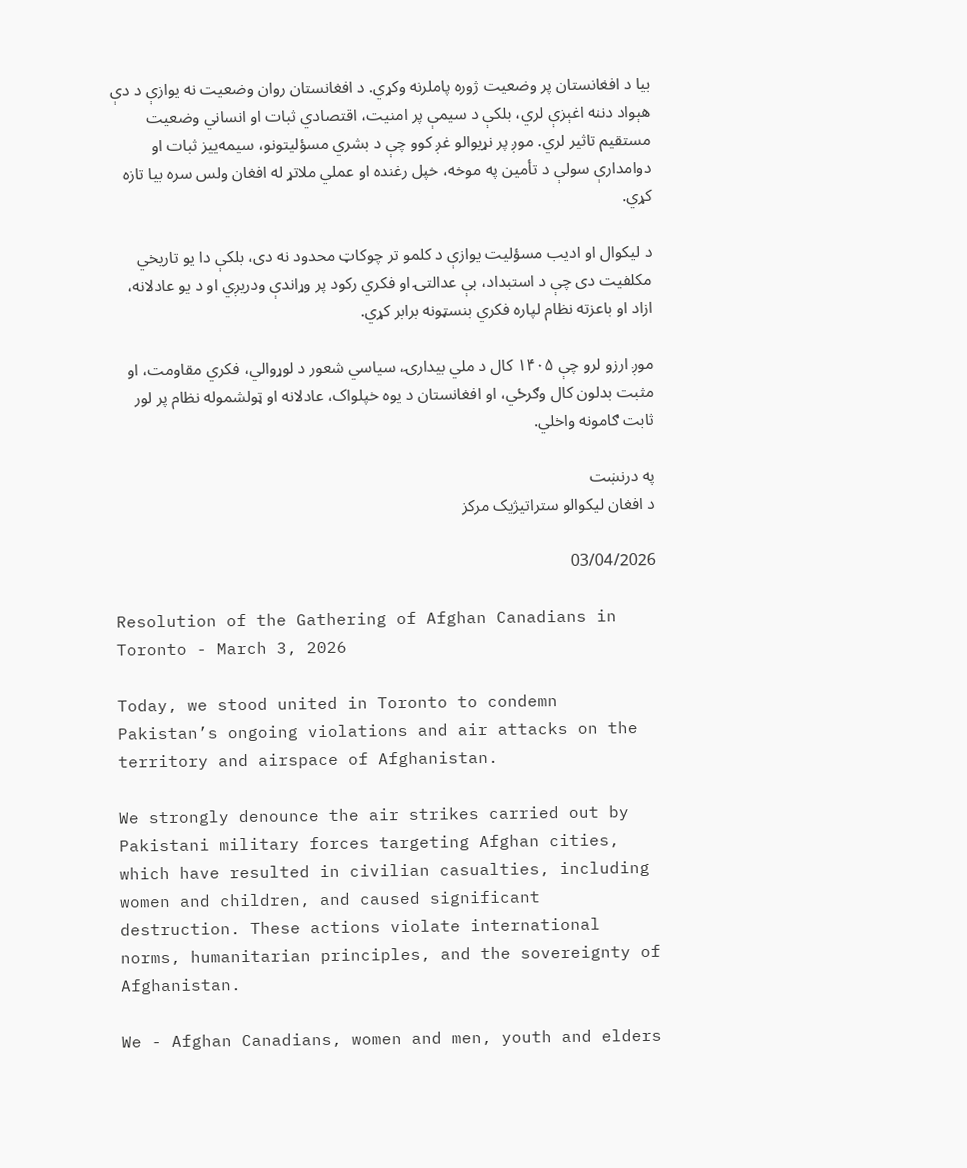بیا د افغانستان پر وضعیت ژوره پاملرنه وکړي. د افغانستان روان وضعیت نه یوازې د دې هېواد دننه اغېزې لري، بلکې د سیمې پر امنیت، اقتصادي ثبات او انساني وضعیت مستقیم تاثیر لري. موږ پر نړیوالو غږ کوو چې د بشري مسؤلیتونو، سیمه‌ییز ثبات او دوامدارې سولې د تأمین په موخه، خپل رغنده او عملي ملاتړ له افغان ولس سره بیا تازه کړي.

د لیکوال او ادیب مسؤلیت یوازې د کلمو تر چوکاټ محدود نه دی، بلکې دا یو تاریخي مکلفیت دی چې د استبداد، بې عدالتۍ او فکري رکود پر وړاندې ودریږي او د یو عادلانه، ازاد او باعزته نظام لپاره فکري بنسټونه برابر کړي.

موږ ارزو لرو چې ۱۴۰۵ کال د ملي بیدارۍ، سیاسي شعور د لوړوالي، فکري مقاومت، او مثبت بدلون کال وګرځي، او افغانستان د یوه خپلواک، عادلانه او ټولشموله نظام پر لور ثابت ګامونه واخلي.

په درنښت
د افغان لیکوالو ستراتیژیک مرکز

03/04/2026

Resolution of the Gathering of Afghan Canadians in Toronto - March 3, 2026

Today, we stood united in Toronto to condemn Pakistan’s ongoing violations and air attacks on the territory and airspace of Afghanistan.

We strongly denounce the air strikes carried out by Pakistani military forces targeting Afghan cities, which have resulted in civilian casualties, including women and children, and caused significant destruction. These actions violate international norms, humanitarian principles, and the sovereignty of Afghanistan.

We - Afghan Canadians, women and men, youth and elders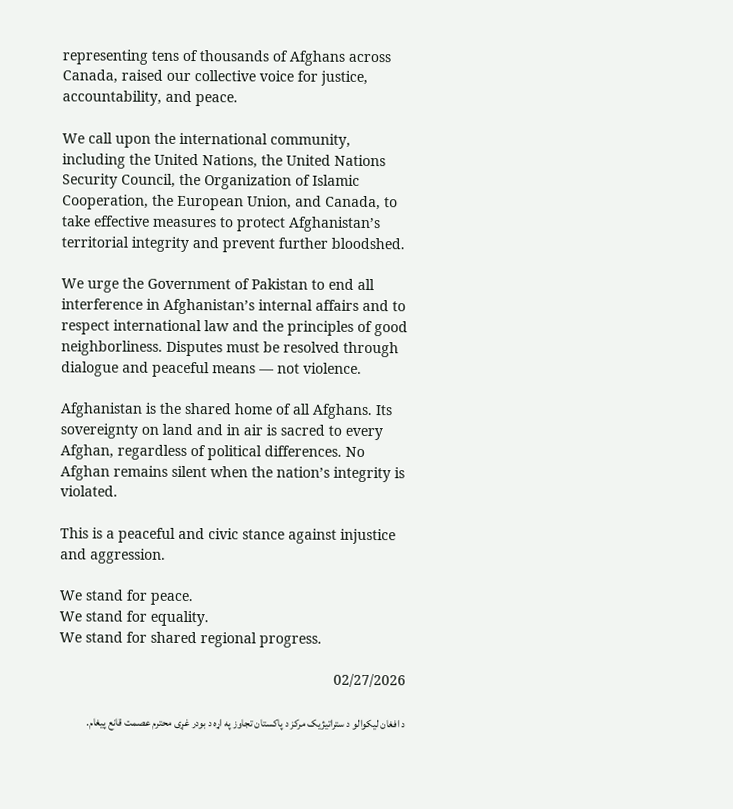representing tens of thousands of Afghans across Canada, raised our collective voice for justice, accountability, and peace.

We call upon the international community, including the United Nations, the United Nations Security Council, the Organization of Islamic Cooperation, the European Union, and Canada, to take effective measures to protect Afghanistan’s territorial integrity and prevent further bloodshed.

We urge the Government of Pakistan to end all interference in Afghanistan’s internal affairs and to respect international law and the principles of good neighborliness. Disputes must be resolved through dialogue and peaceful means — not violence.

Afghanistan is the shared home of all Afghans. Its sovereignty on land and in air is sacred to every Afghan, regardless of political differences. No Afghan remains silent when the nation’s integrity is violated.

This is a peaceful and civic stance against injustice and aggression.

We stand for peace.
We stand for equality.
We stand for shared regional progress.

02/27/2026

د افغان لیکوالو د ستراتیژیک مرکز د پاکستان تجاوز په اړه د بودر غړی محترم عصمت قانع پیغام.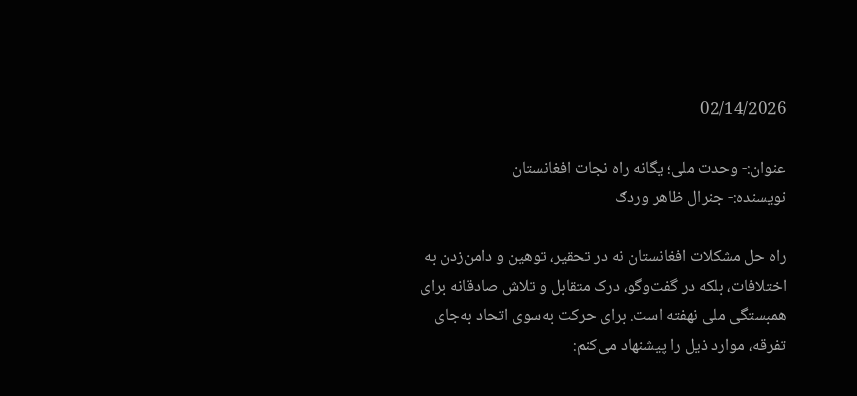02/14/2026

عنوان:- وحدت ملی؛ یگانه راه نجات افغانستان
نویسنده:- جنرال ظاهر وردګ

راه حل مشکلات افغانستان نه در تحقیر، توهین و دامن‌زدن به اختلافات، بلکه در گفت‌وگو، درک متقابل و تلاش صادقانه برای همبستگی ملی نهفته است. برای حرکت به‌سوی اتحاد به‌جای تفرقه، موارد ذیل را پیشنهاد می‌کنم: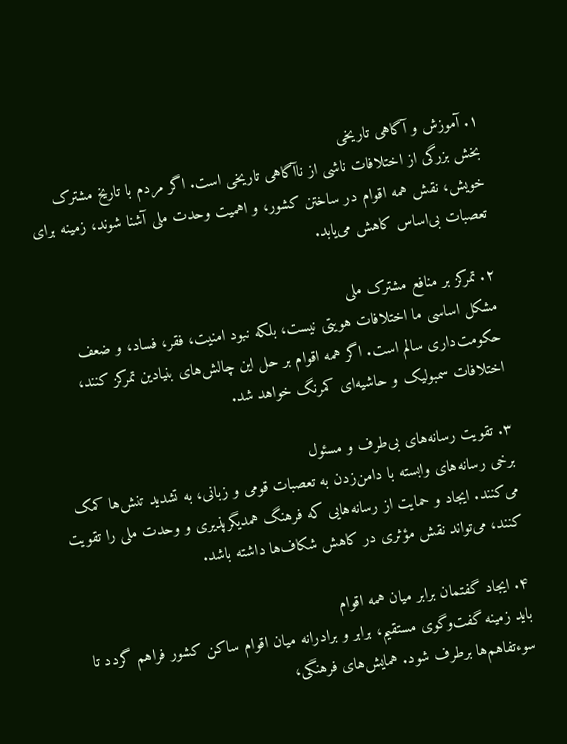۱. آموزش و آگاهی تاریخی
بخش بزرگی از اختلافات ناشی از ناآگاهی تاریخی است. اگر مردم با تاریخ مشترک خویش، نقش همه اقوام در ساختن کشور، و اهمیت وحدت ملی آشنا شوند، زمینه برای تعصبات بی‌اساس کاهش می‌یابد.

۲. تمرکز بر منافع مشترک ملی
مشکل اساسی ما اختلافات هویتی نیست، بلکه نبود امنیت، فقر، فساد، و ضعف حکومت‌داری سالم است. اگر همه اقوام بر حل این چالش‌های بنیادین تمرکز کنند، اختلافات سمبولیک و حاشیه‌ای کمرنگ خواهد شد.

۳. تقویت رسانه‌های بی‌طرف و مسئول
برخی رسانه‌های وابسته با دامن‌زدن به تعصبات قومی و زبانی، به تشدید تنش‌ها کمک می‌کنند. ایجاد و حمایت از رسانه‌هایی که فرهنگ همدیگرپذیری و وحدت ملی را تقویت کنند، می‌تواند نقش مؤثری در کاهش شکاف‌ها داشته باشد.

۴. ایجاد گفتمان برابر میان همه اقوام
باید زمینه گفت‌وگوی مستقیم، برابر و برادرانه میان اقوام ساکن کشور فراهم گردد تا سوءتفاهم‌ها برطرف شود. همایش‌های فرهنگی،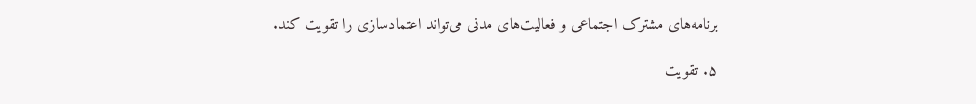برنامه‌های مشترک اجتماعی و فعالیت‌های مدنی می‌تواند اعتمادسازی را تقویت کند.

۵. تقویت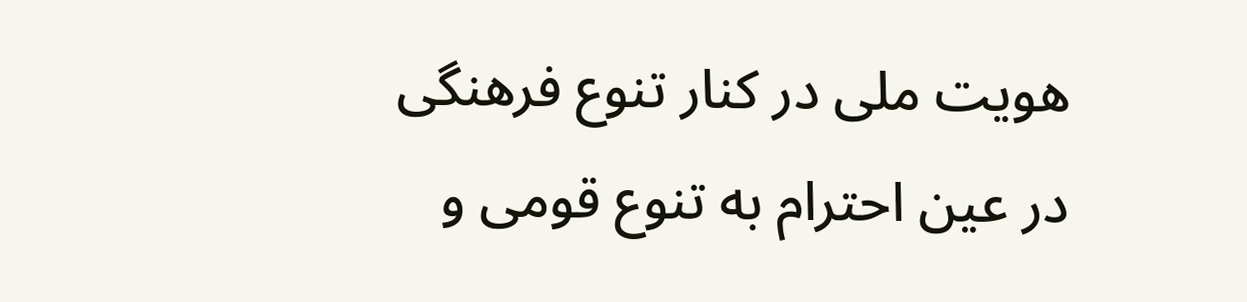هویت ملی در کنار تنوع فرهنگی
در عین احترام به تنوع قومی و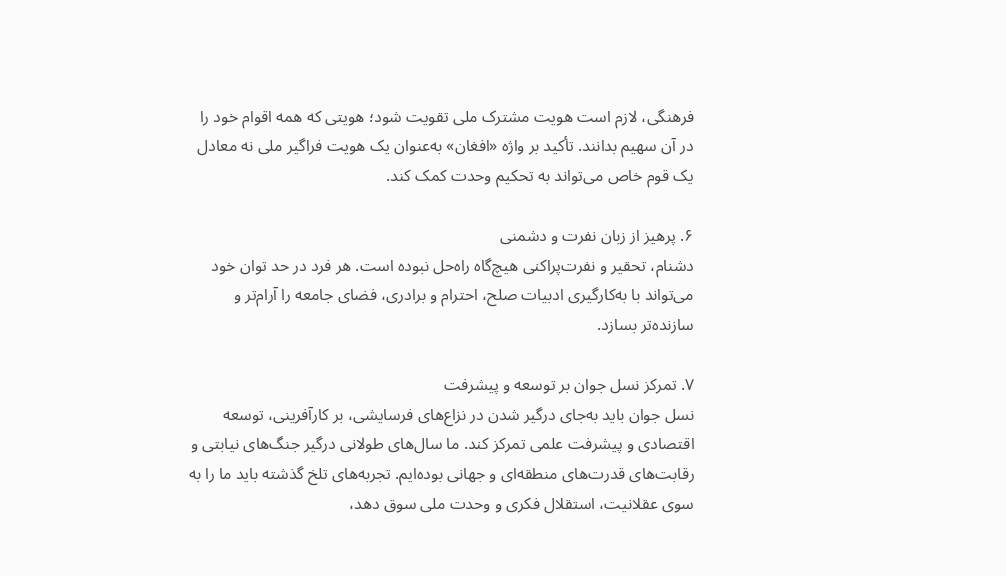فرهنگی، لازم است هویت مشترک ملی تقویت شود؛ هویتی که همه اقوام خود را در آن سهیم بدانند. تأکید بر واژه «افغان» به‌عنوان یک هویت فراگیر ملی نه معادل یک قوم خاص می‌تواند به تحکیم وحدت کمک کند.

۶. پرهیز از زبان نفرت و دشمنی
دشنام، تحقیر و نفرت‌پراکنی هیچ‌گاه راه‌حل نبوده است. هر فرد در حد توان خود می‌تواند با به‌کارگیری ادبیات صلح، احترام و برادری، فضای جامعه را آرام‌تر و سازنده‌تر بسازد.

۷. تمرکز نسل جوان بر توسعه و پیشرفت
نسل جوان باید به‌جای درگیر شدن در نزاع‌های فرسایشی، بر کارآفرینی، توسعه اقتصادی و پیشرفت علمی تمرکز کند. ما سال‌های طولانی درگیر جنگ‌های نیابتی و رقابت‌های قدرت‌های منطقه‌ای و جهانی بوده‌ایم. تجربه‌های تلخ گذشته باید ما را به سوی عقلانیت، استقلال فکری و وحدت ملی سوق دهد،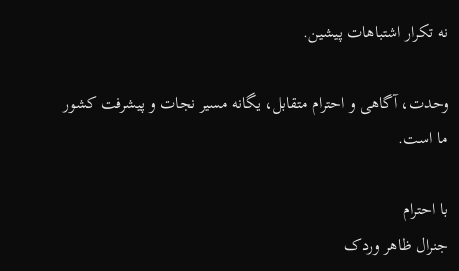نه تکرار اشتباهات پیشین.

وحدت، آگاهی و احترام متقابل، یگانه مسیر نجات و پیشرفت کشور ما است.

با احترام
جنرال ظاهر وردک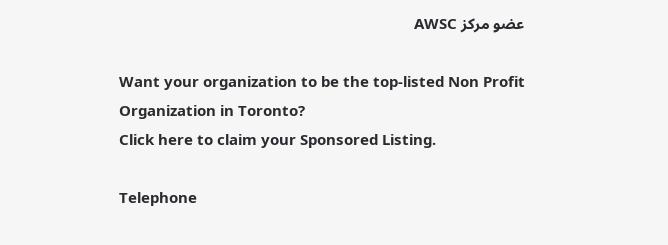عضو مرکز AWSC

Want your organization to be the top-listed Non Profit Organization in Toronto?
Click here to claim your Sponsored Listing.

Telephone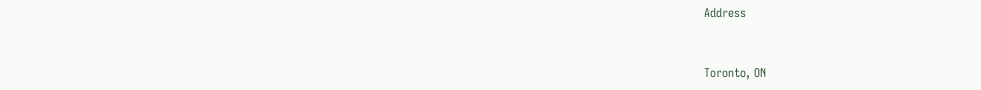Address


Toronto, ON